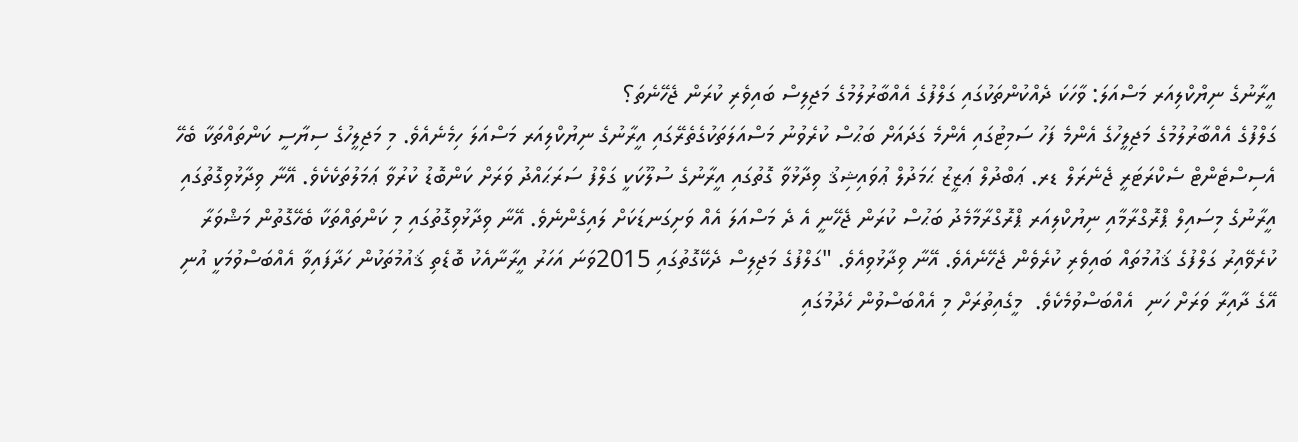އީރާނުގެ ނިޔްކްލިއަރ މަސްއަލަ: ވާހަކަ ދެއްކުންތަކުގައި ގަލްފުގެ އެއްބާރުލުމުގެ މަޖިލިސް ބައިވެރި ކުރަން ޖެހޭނެތަ؟
ގަލްފުގެ އެއްބާރުލުމުގެ މަޖިލީހުގެ އެންމެ ފަހު ސަމިޓުގައި އެންމެ ގަދައަށް ބަޙުސް ކުރެވުނު މަސްއަލަތަކުގެތެރޭގައި އީރާނުގެ ނިޔުކްލިއަރ މަސްއަލަ ހިމެނެއެވެ. މި މަޖިލީހުގެ ސިޔާސީ ކަންތައްތަކާ ބެހޭ އެސިސްޓެންޓް ސެކްރަޓަރީ ޖެނެރަލް ޑރ. ޢަބްދުލް ޢަޒީޒު ޙަމަދުލް ޢުވައިޝިޤު ވިދާޅުވާ ގޮތުގައި އީރާނުގެ ސުލޫކަކީ ގަލްފު ސަރަޙައްދު ވަރަށް ކަންބޮޑު ކުރުވާ ޢަމަލުތަކެކެވެ. އޭނާ ވިދާޅުވިގޮތުގައި އީރާނުގެ މިސައިލް ޕްރޮގްރާމާއި ނިޔުކްލިއަރ ޕްރޮގްރާމާމެދު ބަޙުސް ކުރަން ޖެހޭނީ އެ ދެ މަސްއަލަ އެއް ވަށިގަނޑަކަށް ލައިގެންނެވެ. އޭނާ ވިދާޅުވިގޮތުގައި މި ކަންތައްތަކާ ބެހޭގޮތުން މަޝްވަރާ ކުރެވޭއިރު ގަލްފުގެ ޤައުމުތައް ބައިވެރި ކުރެވެން ޖެހޭނެއެވެ. އޭނާ ވިދާޅުވިއެވެ. "ގަލްފުގެ މަޖިލިސް ދެކޭގޮތުގައި 2015ވަނަ އަހަރު އީރާނާއެކު ބޮޑެތި ޤައުމުތަކުން ހަދާފައިވާ އެއްބަސްވުމަކީ އުނި އޭގެ ދާއިރާ ވަރަށް ހަނި  އެއްބަސްވުމެކެވެ.  މީގެއިތުރަށް މި އެއްބަސްވުން ހެދުމުގައި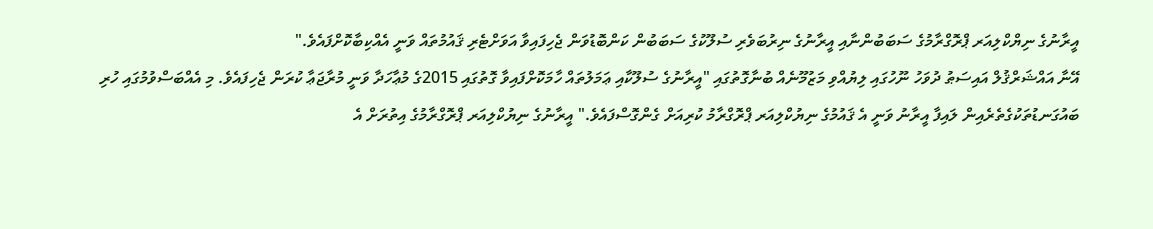އީރާނުގެ ނިޔްކްލިއަރ ޕްރޮގްރާމުގެ ސަބަބުންނާއި އީރާނުގެ ނިރުބަވެރި ސުލޫކުގެ ސަބަބުން ކަންބޮޑުވަން ޖެހިފައިވާ އަވަށްޓެރި ޤައުމުތައް ވަނީ އެއްކިބާކޮށްފައެވެ."
އޭނާ އައްޝަރްޤުލް އައިސަޠު ދުވަހު ނޫހުގައި ލިޔުއްވި މަޒުމޫނެއް ބުނާގޮތުގައި "އީރާނުގެ ސުލޫކާއި ޢަމަލުތައް ހާމަކޮށްފައިވާ ގޮތުގައި 2015ގެ މުޢާހަދާ ވަނީ މުރާޖަޢާ ކުރަން ޖެހިފައެވެ. މި އެއްބަސްވުމުގައި ހުރި ބައުގަނޑުތަކުގެތެރެއިން ލައިފާ އީރާނު ވަނީ އެ ޤައުމުގެ ނިޔުކްލިއަރ ޕްރޮގްރާމު ކުރިއަށް ގެންގޮސްފައެވެ." އީރާނުގެ ނިޔުކްލިއަރ ޕްރޮގްރާމުގެ އިތުރަށް އެ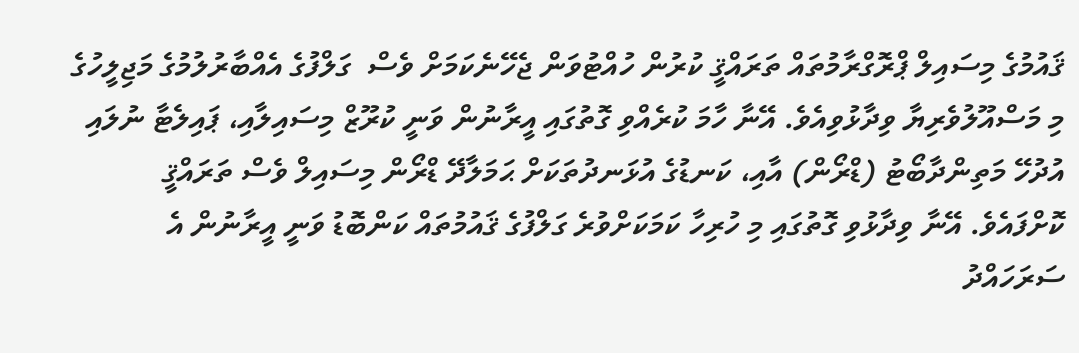ޤައުމުގެ މިސައިލް ޕްރޮގްރާމުތައް ތަރައްޤީ ކުރުން ހުއްޓުވަން ޖެހޭނެކަމަށް ވެސް  ގަލްފުގެ އެއްބާރުލުމުގެ މަޖިލީހުގެ މި މަސްއޫލުވެރިޔާ ވިދާޅުވިއެވެ. އޭނާ ހާމަ ކުރެއްވި ގޮތުގައި އީރާނުން ވަނީ ކުރޫޒް މިސައިލާއި، ޕައިލެޓާ ނުލައި އުދުހޭ މަތިންދާބޯޓު (ޑްރޯން) އާއި، ކަނޑުގެ އުޅަނދުތަކަށް ޙަމަލާދޭ ޑްރޯން މިސައިލް ވެސް ތަރައްޤީ ކޮށްފައެވެ. އޭނާ ވިދާޅުވި ގޮތުގައި މި ހުރިހާ ކަމަކަށްވުރެ ގަލްފުގެ ޤައުމުތައް ކަންބޮޑު ވަނީ އީރާނުން އެ ސަރަހައްދު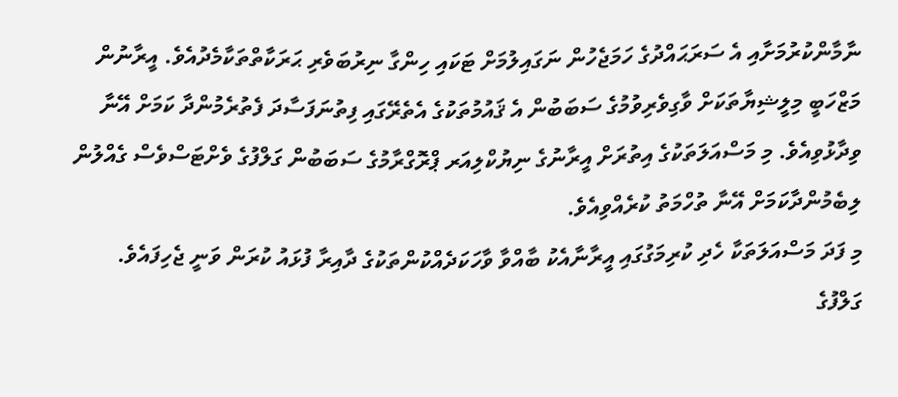ނާމާންކުރުމަށާއި އެ ސަރަޙައްދުގެ ހަމަޖެހުން ނަގައިލުމަށް ޓަކައި ހިންގާ ނިރުބަވެރި ޙަރަކާތްތަކާމެދުއެވެ. އީރާނުން މަޒްހަބީ މިލީޝިޔާތަކަށް ވާގިވެރިވުމުގެ ސަބަބުން އެ ޤައުމުތަކުގެ އެތެރޭގައި ފިތުނަފަސާދަ ފެތުރެމުންދާ ކަމަށް އޭނާ ވިދާޅުވިއެވެ. މި މަސްއަލަތަކުގެ އިތުރަށް އީރާނުގެ ނިޔުކްލިއަރ ޕްރޮގްރާމުގެ ސަބަބުން ގަލްފުގެ ވެށްޓަސްވެސް ގެއްލުން ލިބެމުންދާކަމަށް އޭނާ ތުހްމަތު ކުރެއްވިއެވެ.
މި ފަދަ މަސްއަލަތަކާ ހެދި ކުރިމަގުގައި އީރާނާއެކު ބާއްވާ ވާހަކަދެއްކުންތަކުގެ ދާއިރާ ފުޅައު ކުރަން ވަނީ ޖެހިފައެވެ. ގަލްފުގެ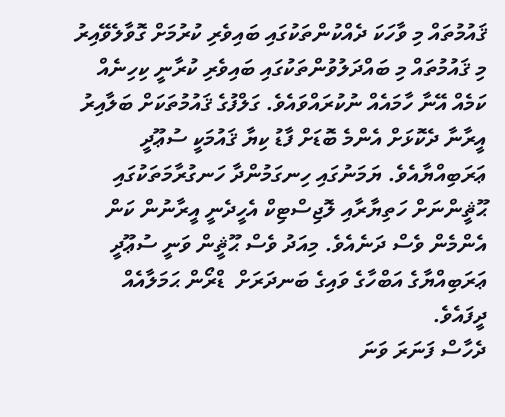ޤައުމުތައް މި ވާހަކަ ދެއްކުންތަކުގައި ބައިވެރި ކުރުމަށް ގޮވާލެވޭއިރު މި ޤައުމުތައް މި ބައްދަލުވުންތަކުގައި ބައިވެރި ކުރާނީ ކިހިނެއް ކަމެއް އޭނާ ހާމައެއް ނުކުރައްވައެވެ. ގަލްފުގެ ޤައުމުތަކަށް ބަލާއިރު އީރާނާ ދެކޮޅަށް އެންމެ ބޮޑަށް ފާޑު ކިޔާ ޤައުމަކީ ސުޢޫދީ ޢަރަބިއްޔާއެވެ. ޔަމަނުގައި ހިނގަމުންދާ ހަނގުރާމަތަކުގައި ޙޫޘީންނަށް ހަތިޔާރާއި ލޮޖިސްޓިކް އެހީދެނީ އީރާނުން ކަން އެންމެން ވެސް ދަނެއެވެ. މިއަދު ވެސް ޙޫޘީން ވަނީ ސުޢޫދީ ޢަރަބިއްޔާގެ އަބްހާގެ ވައިގެ ބަނދަރަށް  ޑްރޯން ޙަމަލާއެއް ދީފައެވެ.
ދެހާސް ފަނަރަ ވަނަ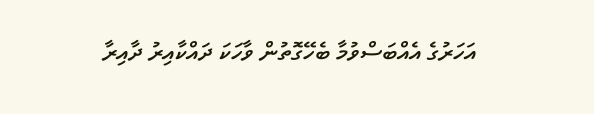އަހަރުގެ އެއްބަސްވުމާ ބެހޭގޮތުން ވާހަކަ ދައްކާއިރު ދާއިރާ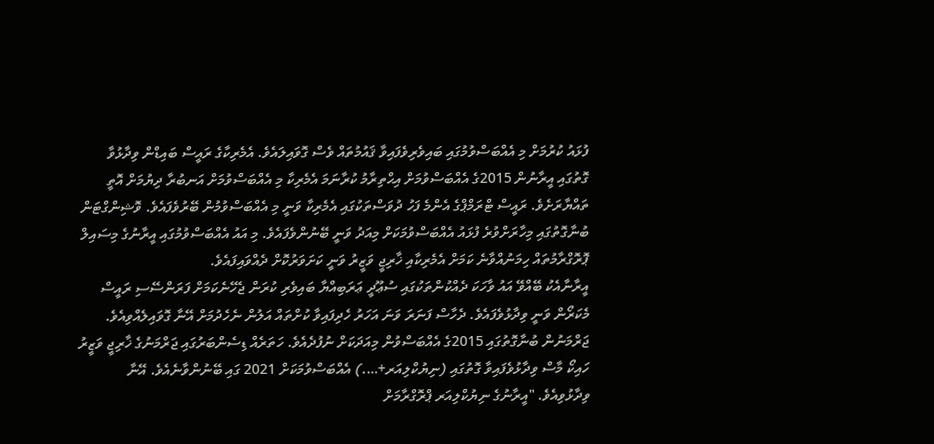ފުޅައު ކުރުމަށް މި އެއްބަސްވުމުގައި ބައިވެރިވެފައިވާ ޤައުމުތައް ވެސް ގޮވައިލައެވެ. އެމެރިކާގެ ރައީސް ބައިޑްން ވިދާޅުވާ ގޮތުގައި އީރާނުން 2015ގެ އެއްބަސްވުމަށް އިޙްތިރާމު ކުރާނަމަ އެމެރިކާ މި އެއްބަސްވުމަށް އަނބުރާ ދިޔުމަށް އޮތީ ތައްޔާރަށެވެ. ރައީސް ޓްރަމްޕްގެ އެންމެ ފަހު ދުވަސްތަކުގައި އެމެރިކާ ވަނީ މި އެއްބަސްވުމުން ބޭރުވެފައެވެ. ވޮޝިންގްޓަން ބުނާގޮތުގައި މިހާރަށްވުރެ ފުޅައު އެއްބަސްވުމަކަށް މިއަދު ވަނީ ބޭނުންވެފައެވެ. މި އައު އެއްބަސްވުމުގައި އީރާނުގެ މިސައިލް ޕޮރޮގްރާމުތައް ހިމަނުއްވާނެ ކަމަށް އެމެރިކާއި ޚާރިޖީ ވަޒީރު ވަނީ ކަށަވަރުކޮށް ދެއްވައިފައެވެ.
އީރާނާއެކު ބޭއްވޭ އައު ވާހަކަ ދެއްކުންތަކުގައި ސުޢޫދީ ޢަރަބިއްޔާ ބައިވެރި ކުރަން ޖެހޭނެކަމަށް ފަރަންސޭސި ރައީސް މެކަރޯން ވަނީ ވިދާޅުވެފައެވެ. ދެހާސް ފަނަރަ ވަނަ އަހަރު ހެދިފައިވާ ކުށްތައް އަލުން ނެހެދުމަށް އޭނާ ގޮވައިލެއްވިއެވެ.
ޖަރްމަނުން ބުނާގޮތުގައި 2015ގެ އެއްބަސްވުން މިއަދަކަށް ނުފުދެއެވެ. ހަތަރެއް ޑިސެންބަރުގައި ޖަރްމަނުގެ ޚާރިޖީ ވަޒީރު ހައިކޯ މާސް ވިދާޅުވެފައިވާ ގޮތުގައި (ނިޔުކްލިއަރ+….) އެއްބަސްވުމަކަށް 2021 ގައި ބޭނުންވާނެއެވެ. އޭނާ ވިދާޅުވިއެވެ. "އީރާނުގެ ނިޔުކްލިއަރ ޕްރޮގްރާމަށް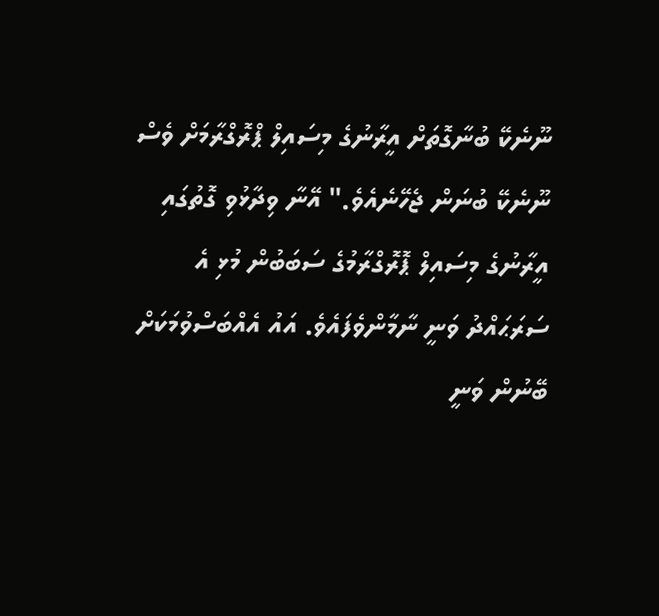ނޫނެކޭ ބުނާގޮތަށް އީރާނުގެ މިސައިލް ޕްރޮގްރާމަށް ވެސް ނޫނެކޭ ބުނަން ޖެހޭނެއެވެ." އޭނާ ވިދާޅުވި ގޮތުގައި އީރާނުގެ މިސައިލް ޕޮރޮގްރާމުގެ ސަބަބުން މުޅި އެ ސަރަޙައްދު ވަނީ ނާމާންވެފައެވެ. އައު އެއްބަސްވުމަކަށް ބޭނުން ވަނީ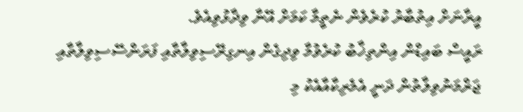އީރާނަށް އިތުބާރު ކުރެވެން ނެތީމާ ކަމަށް އޭނާ ވިދާޅުވިއެވެ.
ރައީސް ބައިޑްން އިންތިޚާބު ކުރެވުމާ ވިދިގެން އިނގިރޭސިވިލާތާއި ފަރަންސޭސިވިލާތާއި ޖަރްމަނުވިލާތުން ދަނީ އެމެރިކާއާއެކު މި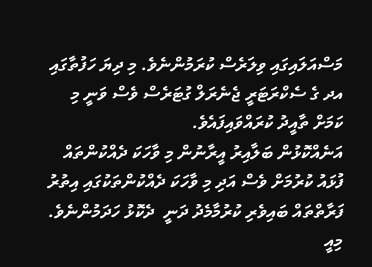މަސްއަލައިގައި ވިލަރެސް ކުރަމުންނެވެ. މި ދިޔަ ހަފުތާގައި އދ ގެ ސެކްރަޓަރީ ޖެނެރަލް ގުޓަރެސް ވެސް ވަނީ މި ކަމަށް ތާއީދު ކުރައްވައިފައެވެ.
އަނެއްކޮޅުން ބަލާއިރު އީރާނުން މި ވާހަކަ ދެއްކުންތައް ފުޅައު ކުރުމަށް ވެސް އަދި މި ވާހަކަ ދެއްކުންތަކުގައި އިތުރު ފަރާތްތައް ބައިވެރި ކުރުމާމެދު ދަނީ  ދެކޮޅު ހަދަމުންނެވެ. މިއީ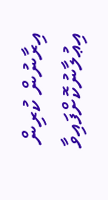އިރާނުން ކުރިން އިޢުލާނުކޮށްފައިވާ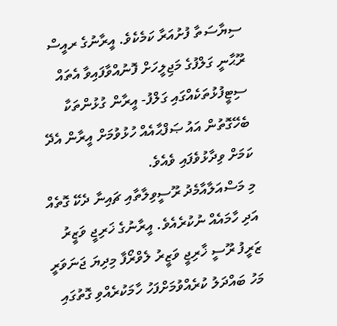ސިޔާސަތާ ފުށުއަރާ ކަމެކެވެ. އީރާނުގެ ރއީސް ރޫޙާނީ ގަލްފުގެ މަޖިލީހަށް ފޮނުއްވާފައިވާ އެތައް ސިޓީފުޅުތަކެއްގައި ގަލްފު- އީރާން ގުޅުންތަކާ ބެހޭގޮތުން އައު ޞަފްޙާއެއް ހުޅުވުމަށް އީރާން އެދޭ ކަމަށް ވިދާޅުވެފައި ވެއެވެ.
މި މަސްއަލާއާމެދު ރޫސީވިލާތާއި ޗައިނާ ދެކޭ ގޮތެއް އަދި ހާމައެއް ނުކުރެއެވެ. އީރާނުގެ ޚަރިޖީ ވަޒީރު ޒަރީފު ރޫސީ ޚާރިޖީ ވަޒީރު ލެވްރޯފާ މިދިޔަ ޖަނަވަރީ މަހު ބައްދަލު ކުރެއްވުމަށްފަހު ހާމަކުރެއްވި ގޮތުގައި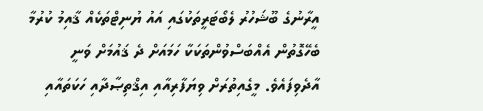އީރާނުގެ ބޫޝަހުރު ލެބޯޓަރީތަކުގައި އައު ޔުނިޓްތަކެއް ޤާއިމު ކުރުމާ ބެހޭގޮތުން އެއްބަސްވުންތަކަކާ ހަމައަށް ދެ ޤައުމަށް ވަނީ އާދެވިފައެވެ. މީގެއިތުރަށް ވިޔަފާރިއާއި އިޤްތިޞާދާއި ހަކަތައާއި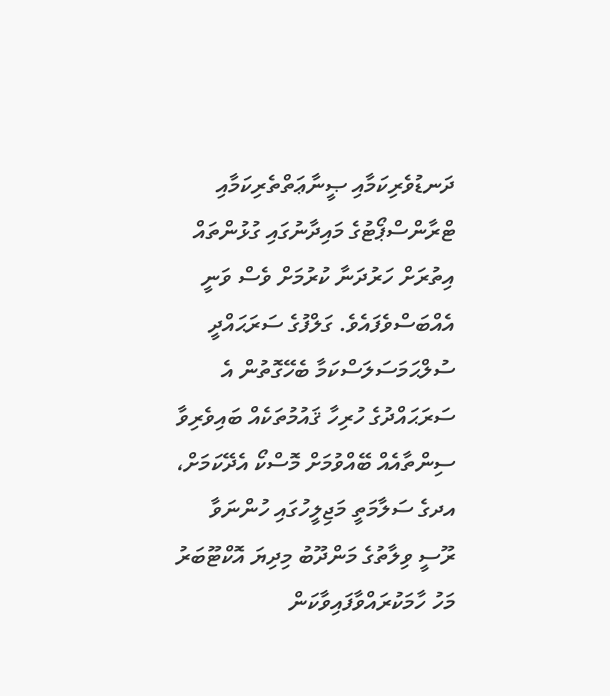ދަނޑުވެރިކަމާއި ޞީނާޢަތްތެރިކަމާއި ޓްރާންސްޕޯޓުގެ މައިދާނުގައި ގުޅުންތައް އިތުރަށް ހަރުދަނާ ކުރުމަށް ވެސް ވަނީ އެއްބަސްވެފައެވެ. ގަލްފުގެ ސަރަޙައްދީ ސުލްޙަމަސަލަސްކަމާ ބެހޭގޮތުން އެ ސަރަޙައްދުގެ ހުރިހާ ޤައުމުތަކެއް ބައިވެރިވާ ސިންތާއެއް ބޭއްވުމަށް މޮސްކޯ އެދޭކަމަށް، އދގެ ސަލާމަތީ މަޖިލީހުގައި ހުންނަވާ ރޫސީ ވިލާތުގެ މަންދޫބު މިދިޔަ އޮކްޓޫބަރު މަހު ހާމަކުރައްވާފައިވާކަން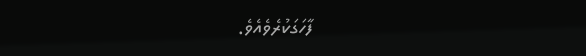ފާހަގަކުރެވެއެވެ.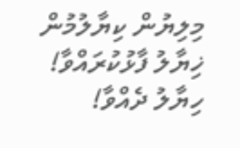މިލިޔުން ކިޔާލުމުން
ޚިޔާލު ފާޅުކުރައްވާ!
ހިޔާލު ދެއްވާ!